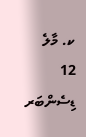ކ. މާލެ
12 ޑިސެންބަރ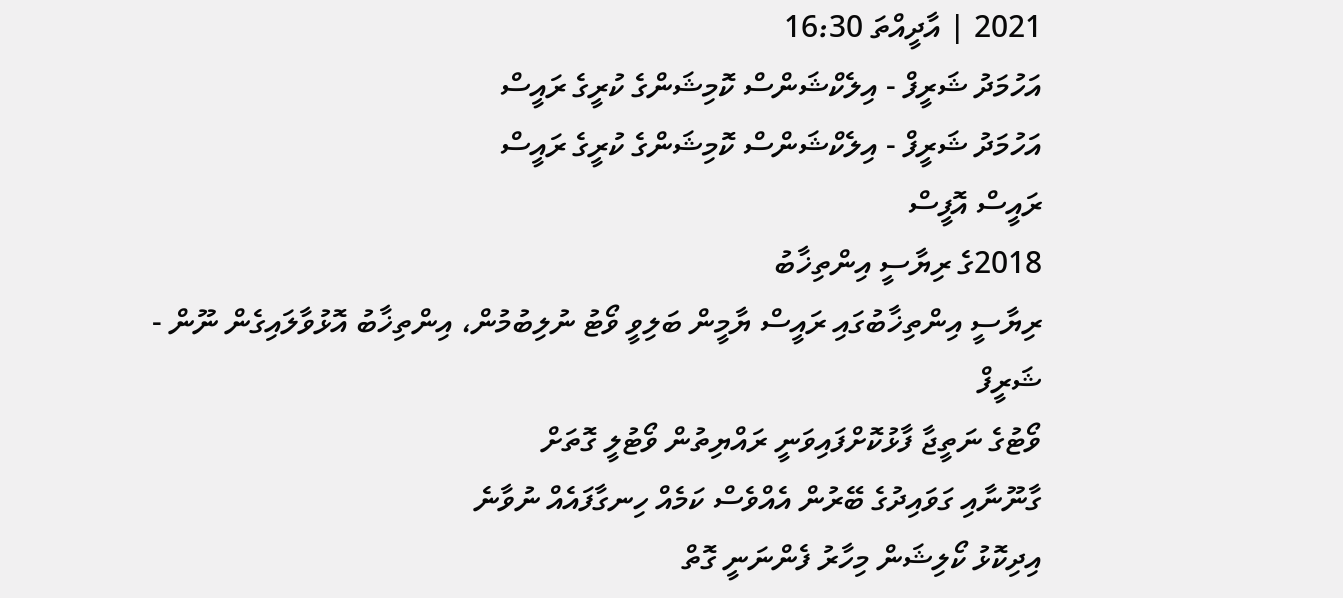2021 | އާދީއްތަ 16:30
އަހުމަދު ޝަރީފް - އިލެކްޝަންސް ކޮމިޝަންގެ ކުރީގެ ރައީސް
އަހުމަދު ޝަރީފް - އިލެކްޝަންސް ކޮމިޝަންގެ ކުރީގެ ރައީސް
ރައީސް އޮފީސް
2018ގެ ރިޔާސީ އިންތިޚާބު
ރިޔާސީ އިންތިޚާބުގައި ރައީސް ޔާމީން ބަލިވީ ވޯޓު ނުލިބުމުން، އިންތިޚާބު އޮޅުވާލައިގެން ނޫން - ޝަރީފް
ވޯޓުގެ ނަތީޖާ ފާޅުކޮށްފައިވަނީ ރައްޔިތުން ވޯޓުލީ ގޮތަށް
ގާނޫނާއި ގަވައިދުގެ ބޭރުން އެއްވެސް ކަމެއް ހިނގާފައެއް ނުވާނެ
އިދިކޮޅު ކޯލިޝަން މިހާރު ފެންނަނީ ގޮތް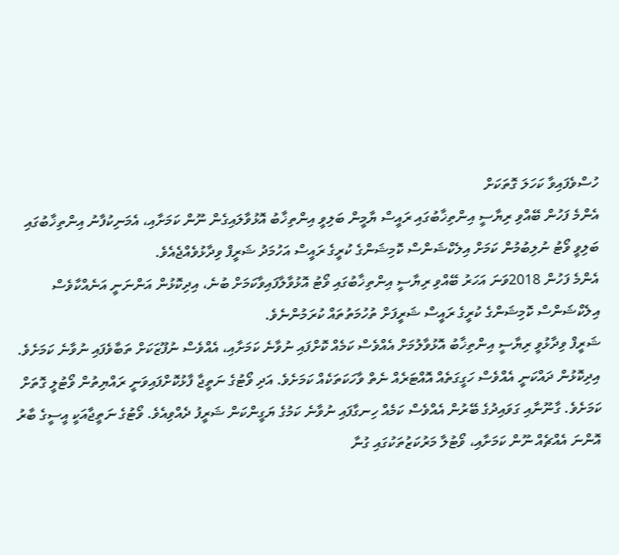ހުސްވެފައިވާ ކަހަލަ ގޮތަކަށް
އެންމެ ފަހުން ބޭއްވި ރިޔާސީ އިންތިޚާބުގައި ރައީސް ޔާމީން ބަލިވީ އިންތިޚާބު އޮޅުވާލައިގެން ނޫން ކަމަށާއި، އެމަނިކުފާނު އިންތިޚާބުގައި ބަލިވީ ވޯޓު ނުލިބުމުން ކަމަށް އިލެކްޝަންސް ކޮމިޝަންގެ ކުރީގެ ރައީސް އަހުމަދު ޝަރީފް ވިދާޅުވެއްޖެއެވެ.
އެންމެ ފަހުން 2018ވަނަ އަހަރު ބޭއްވި ރިޔާސީ އިންތިޚާބުގައި ވޯޓު އޮޅުވާލާފައިވާކަމަށް ބުނެ، އިދިކޮޅުން އަންނަނީ އަނެއްކާވެސް އިލެކްޝަންސް ކޮމިޝަންގެ ކުރީގެ ރައީސް ޝަރީފަށް ތުހުމަތުތައް ކުރަމުންނެވެ.
ޝަރީފް ވިދާޅުވީ ރިޔާސީ އިންތިޚާބު އޮޅުވާލުމަށް އެއްވެސް ކަމެއް ކޮށްފައި ނުވާނެ ކަމަށާއި، އެއްވެސް ނުފޫޒަކަށް ތަބާވެފައި ނުވާނެ ކަމަށެވެ. އިދިކޮޅުން ދައްކަނީ އެއްވެސް ހަގީގަތެއް އޮއްޓަރެއް ނެތް ވާހަކަތަކެއް ކަމަށެވެ. އަދި ވޯޓުގެ ނަތީޖާ ފާޅުކޮށްފައިވަނީ ރައްޔިތުން ވޯޓުލީ ގޮތަށް ކަމަށެވެ. ގާނޫނާއި ގަވައިދުގެ ބޭރުން އެއްވެސް ކަމެއް ހިނގާފައި ނުވާނެ ކަމުގެ ޔަގީންކަން ޝަރީފު ދެއްވިއެވެ. ވޯޓުގެ ނަތީޖާއަކީ އީސީގެ ބާރު އޮންނަ އެއްޗެއް ނޫން ކަމަށާއި، ވޯޓުލާ މަރުކަޒުތަކުގައި ގުނާ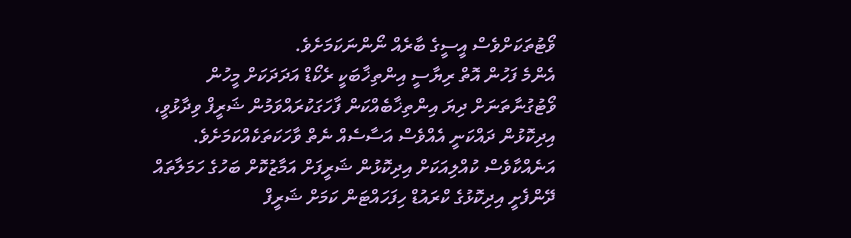ވޯޓުތަކަށްވެސް އީސީގެ ބާރެއް ނޯންނަކަމަށެވެ.
އެންމެ ފަހުން އޮތް ރިޔާސީ އިންތިޚާބަކީ ރެކޯޑް އަދަދަކަށް މީހުން ވޯޓުގުނާތަނަށް ދިޔަ އިންތިޚާބެއްކަން ފާހަގަކުރައްވަމުން ޝަރީފް ވިދާޅުވީ، އިދިކޮޅުން ދައްކަނީ އެއްވެސް އަސާސެއް ނެތް ވާހަކަތަކެއްކަމަށެވެ.
އަނެއްކާވެސް ކުއްލިއަކަށް އިދިކޮޅުން ޝަރީފަށް އަމާޒުކޮށް ބަހުގެ ހަމަލާތައް ދޭންފެށީ އިދިކޮޅުގެ ކްރައުޑް ހިފަހައްޓަން ކަމަށް ޝަރީފް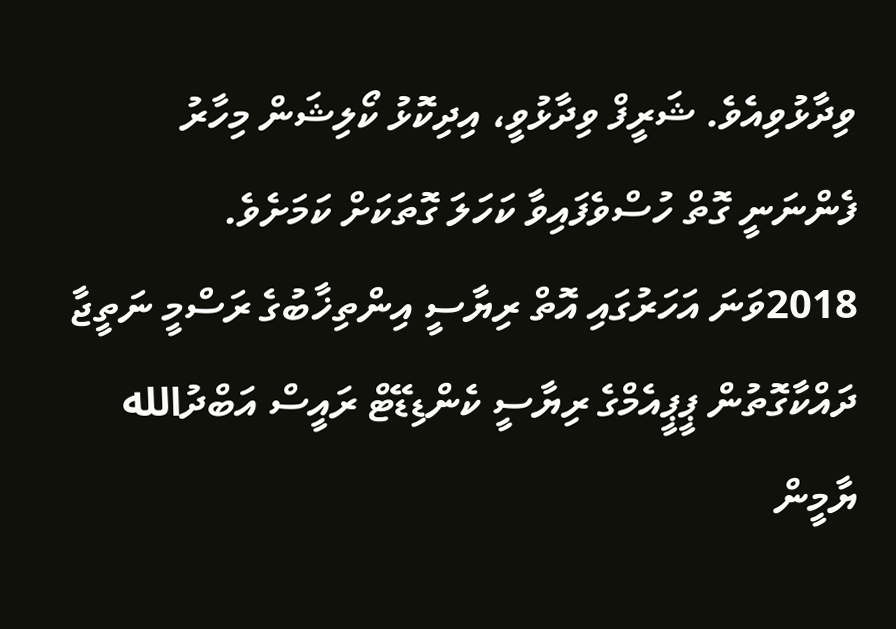ވިދާޅުވިއެވެ. ޝަރީފް ވިދާޅުވީ، އިދިކޮޅު ކޯލިޝަން މިހާރު ފެންނަނީ ގޮތް ހުސްވެފައިވާ ކަހަލަ ގޮތަކަށް ކަމަށެވެ.
2018ވަނަ އަހަރުގައި އޮތް ރިޔާސީ އިންތިޚާބުގެ ރަސްމީ ނަތީޖާ ދައްކާގޮތުން ޕީޕީއެމްގެ ރިޔާސީ ކެންޑިޑޭޓް ރައީސް އަބްދުالله ޔާމީން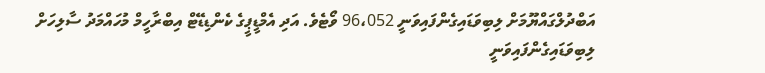އަބްދުލްގައްޔޫމަށް ލިބިވަޑައިގެންފައިވަނީ 96،052 ވޯޓެވެ. އަދި އެމްޑީޕީގެ ކެންޑިޑޭޓް އިބްރާހީމް މުހައްމަދު ސާލިހަށް ލިބިވަޑައިގެންފައިވަނީ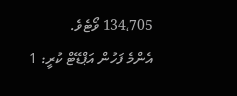134،705 ވޯޓެވެ.
އެންމެ ފަހުން އަޕްޑޭޓް ކުރީ: 1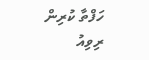ހަފްތާ ކުރިން
ރިވިއު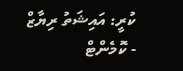ކުރީ: އައިޝަތު ރިޔާޒް
- ކޮމެންޓް